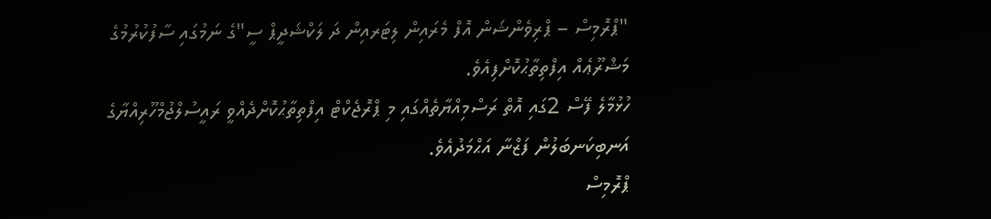"ޕްރޮމިސް – ޕްރިވެންޝަން އޮފް މެރައިން ލިޓަރއިން ދަ ލަކްޝަދީޕް ސީ"ގެ ނަމުގައި ސާފުކުރުމުގެ މަޝްރޫޢެއް އިފްތިތާޙުކޮށްފިއެވެ.
ހުޅުމާލެ ފޭސް 2ގައި އޮތް ރަސްމިއްޔާތެއްގައި މި ޕްރޮޖެކްޓް އިފްތިތާޙުކޮށްދެއްވީ ރައީސުލްޖުމްހޫރިއްޔާގެ އަނބިކަނބަލުން ފަޒްނާ އަޙްމަދުއެވެ.
ޕްރޮމިސް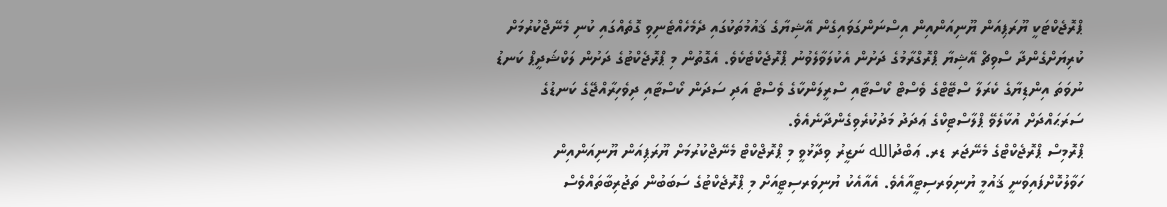ޕްރޮޖެކްޓަކީ ޔޫރަޕިއަން ޔޫނިއަންއިން އިސްނަންގަވައިގެން އޭޝިޔާގެ ޤައުމުތަކުގައި ދެމެހެއްޓެނިވި ގޮތެއްގައި ކުނި މެނޭޖްކުރުމަށް ކުރިޔަށްގެންދާ ސްވިޗް އޭޝިޔާ ޕްރޮގްރާމުގެ ދަށުން އެކުލަވާލެވުނު ޕްރޮޖެކްޓެކެވެ. އެގޮތުން މި ޕްރޮޖެކްޓުގެ ދަށުން ލަކްޝަދީޕް ކަނޑު ނުވަތަ އިންޑިޔާގެ ކެރަލާ ސްޓޭޓްގެ ވެސްޓް ކޯސްޓާއި ސްރީލަންކާގެ ވެސްޓް އަދި ސަދަން ކޯސްޓާއި ދިވެހިރާއްޖޭގެ ކަނޑުގެ ސަރަޙައްދަށް އުކާލެވޭ ޕްލާސްޓިކްގެ ޢަދަދު މަދުކުރެވިގެންދާނެއެވެ.
ޕްރޮމިސް ޕްރޮޖެކްޓްގެ މެނޭޖަރ ޑރ. ޢަބްދުالله ނަޒީރު ވިދާޅުވީ މި ޕްރޮޖްކްޓް މެނޭޖްކުރުމަށް ޔޫރަޕިއަން ޔޫނިއަންއިން ހަވާލުކޮށްފައިވަނީ ޤައުމީ ޔުނިވަރސިޓީއާއެވެ. އެއާއެކު ޔުނިވަރސިޓީއަށް މި ޕްރޮޖެކްޓުގެ ސަބަބުން ތަޖުރިބާތައްވެސް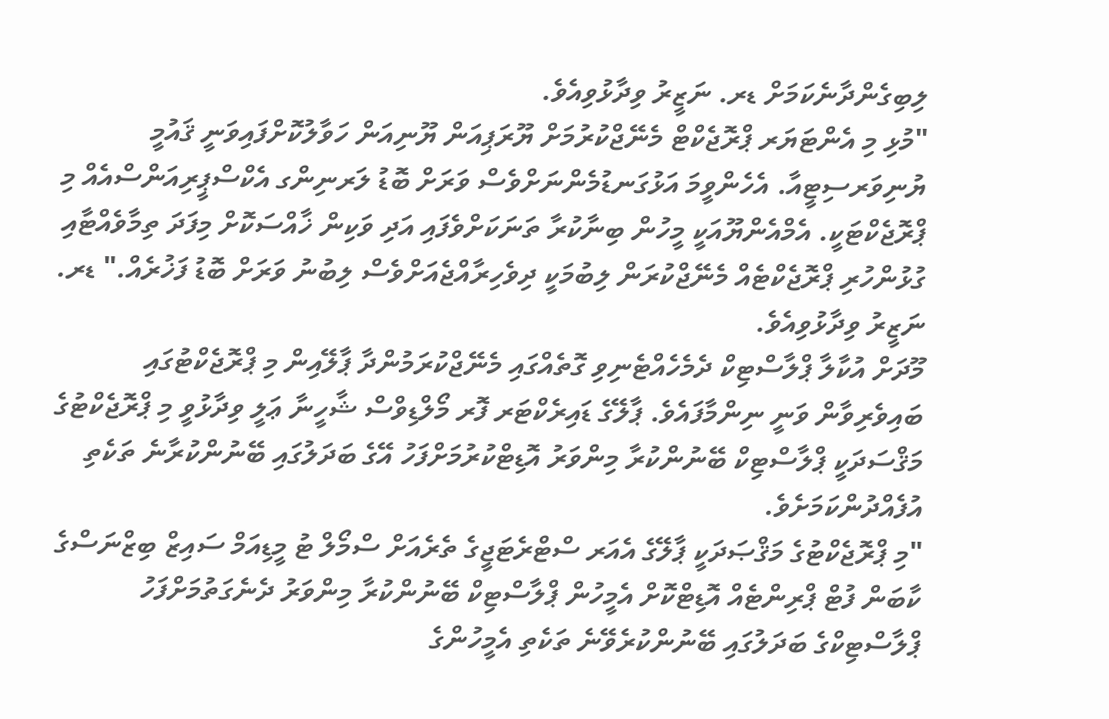ލިބިގެންދާނެކަމަށް ޑރ. ނަޒީރު ވިދާޅުވިއެވެ.
"މުޅި މި އެންޓަޔަރ ޕްރޮޖެކްޓް މެނޭޖްކުރުމަށް ޔޫރަޕިއަން ޔޫނިއަން ހަވާލުކޮށްފައިވަނީ ޤައުމީ ޔުނިވަރސިޓީއާ. އެހެންވީމަ އަޅުގަނޑުމެންނަށްވެސް ވަރަށް ބޮޑު ލަރނިންގ އެކްސްޕީރިއަންސްއެއް މި ޕްރޮޖެކްޓަކީ. އެމްއެންޔޫއަކީ މީހުން ބިނާކުރާ ތަނަކަށްވެފައި އަދި ވަކިން ޚާއްސަކޮށް މިފަދަ ތިމާވެއްޓާއި ގުޅުންހުރި ޕްރޮޖެކްޓެއް މެނޭޖްކުރަން ލިބުމަކީ ދިވެހިރާއްޖެއަށްވެސް ލިބުނު ވަރަށް ބޮޑު ފަޚުރެއް." ޑރ. ނަޒީރު ވިދާޅުވިއެވެ.
މޫދަށް އުކާލާ ޕްލާސްޓިކް ދެމެހެއްޓެނިވި ގޮތެއްގައި މެނޭޖްކުރަމުންދާ ޕާލޭއިން މި ޕްރޮޖެކްޓުގައި ބައިވެރިވާން ވަނީ ނިންމާފައެވެ. ޕާލޭގެ ޑައިރެކްޓަރ ފޮރ މޯލްޑިވްސް ޝާހީނާ ޢަލީ ވިދާޅުވީ މި ޕްރޮޖެކްޓުގެ މަޤްސަދަކީ ޕްލާސްޓިކް ބޭނުންކުރާ މިންވަރު އޮޑިޓްކުރުމަށްފަހު އޭގެ ބަދަލުގައި ބޭނުންކުރާނެ ތަކެތި އުފެއްދުންކަމަށެވެ.
"މި ޕްރޮޖެކްޓުގެ މަޤްޞަދަކީ ޕާލޭގެ އެއަރ ސްޓްރެޓަޖީގެ ތެރެއަށް ސްމޯލް ޓު މީޑިއަމް ސައިޒް ބިޒްނަސްގެ ކާބަން ފުޓް ޕްރިންޓެއް އޮޑިޓްކޮށް އެމީހުން ޕްލާސްޓިކް ބޭނުންކުރާ މިންވަރު ދެނެގަތުމަށްފަހު ޕްލާސްޓިކްގެ ބަދަލުގައި ބޭނުންކުރެވޭނެ ތަކެތި އެމީހުންގެ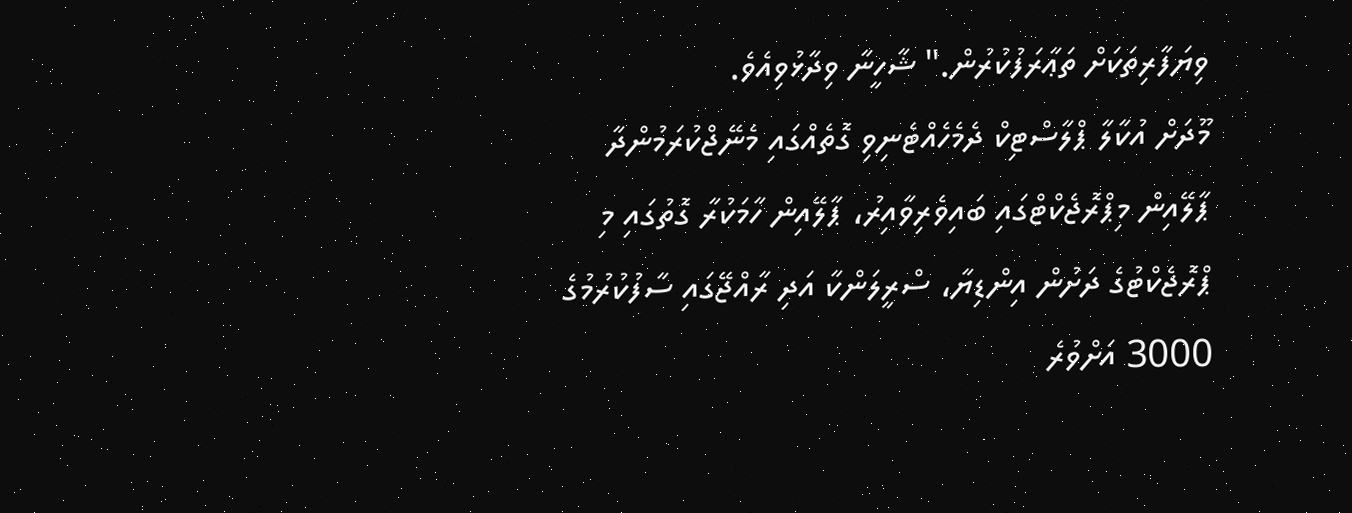ވިޔަފާރިތަކަށް ތަޢާރަފުކުރުން." ޝާހީނާ ވިދާޅުވިއެވެ.
މޫދަށް އުކާލާ ޕްލާސްޓިކް ދެމެހެއްޓެނިވި ގޮތެއްގައި މެނޭޖްކުރަމުންދާ ޕާލޭއިން މިޕްރޮޖެކްޓްގައި ބައިވެރިވާއިރު، ޕާލޭއިން ހާމަކުރާ ގޮތުގައި މި ޕްރޮޖެކްޓުގެ ދަށުން އިންޑިޔާ، ސްރީލަންކާ އަދި ރާއްޖޭގައި ސާފުކުރުމުގެ 3000 އަށްވުރެ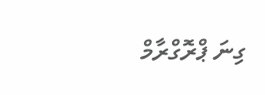ގިނަ ޕްރޮގްރާމް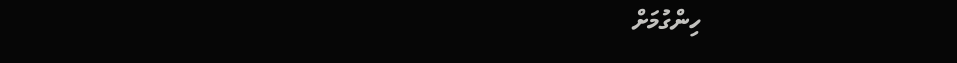ހިންގުމަށް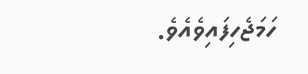ހަމަޖެހިފައިވެއެވެ.